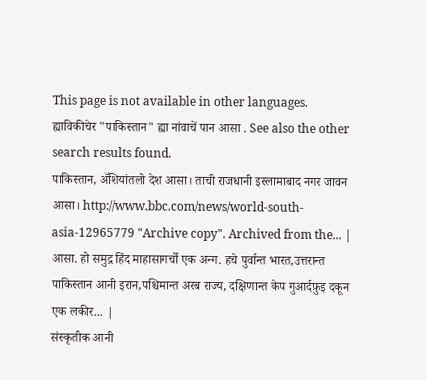This page is not available in other languages.
ह्याविकीचेर "पाकिस्तान" ह्या नांवाचें पान आसा . See also the other search results found.
पाकिस्तान, ॲशियांतलो देश आसा। ताची राजधानी इस्लामाबाद नगर जावन आसा। http://www.bbc.com/news/world-south-asia-12965779 "Archive copy". Archived from the... |
आसा. हो समुद्र हिंद माहासागर्चो एक अन्ग. हचे पुर्वान्त भारत,उत्तरान्त पाकिस्तान आनी इरान,पश्चिमान्त अरब राज्य, दक्षिणान्त केप गुआर्दफ़ुइ दकून एक लकीर... |
संस्कृतीक आनी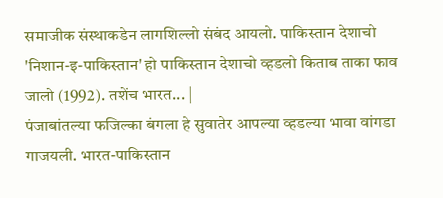समाजीक संस्थाकडेन लागशिल्लो संबंद आयलो. पाकिस्तान देशाचो 'निशान-इ-पाकिस्तान' हो पाकिस्तान देशाचो व्हडलो किताब ताका फाव जालो (1992). तशेंच भारत... |
पंजाबांतल्या फजिल्का बंगला हे सुवातेर आपल्या व्हडल्या भावा वांगडा गाजयली. भारत-पाकिस्तान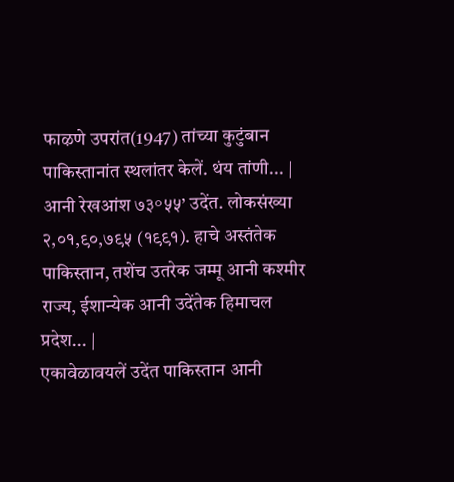फाऴणे उपरांत(1947) तांच्या कुटुंबान पाकिस्तानांत स्थलांतर केलें. थंय तांणी... |
आनी रेखआंश ७३°५५’ उदेंत. लोकसंख्या २,०१,९०,७९५ (१९९१). हाचे अस्तंतेक पाकिस्तान, तशेंच उतरेक जम्मू आनी कश्मीर राज्य, ईशान्येक आनी उदेंतेक हिमाचल प्रदेश... |
एकावेळावयलें उदेंत पाकिस्तान आनी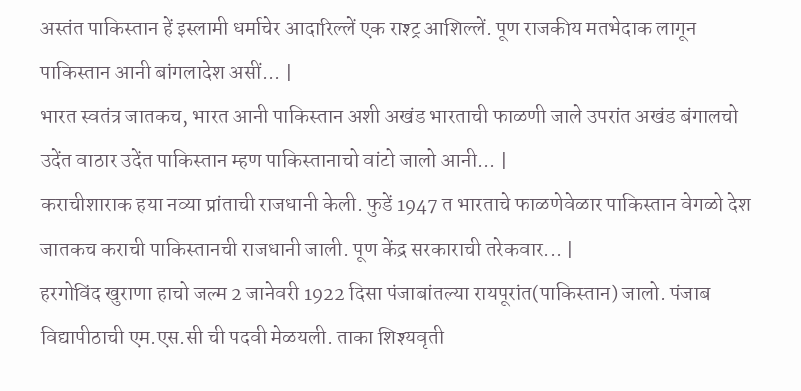अस्तंत पाकिस्तान हें इस्लामी धर्माचेर आदारिल्लें एक राश्ट्र आशिल्लें. पूण राजकीय मतभेदाक लागून पाकिस्तान आनी बांगलादेश असीं... |
भारत स्वतंत्र जातकच, भारत आनी पाकिस्तान अशी अखंड भारताची फाळणी जाले उपरांत अखंड बंगालचो उदेंत वाठार उदेंत पाकिस्तान म्हण पाकिस्तानाचो वांटो जालो आनी... |
कराचीशाराक हया नव्या प्रांताची राजधानी केली. फुडें 1947 त भारताचे फाळणेवेळार पाकिस्तान वेगळो देश जातकच कराची पाकिस्तानची राजधानी जाली. पूण केंद्र सरकाराची तरेकवार... |
हरगोविंद खुराणा हाचो जल्म 2 जानेवरी 1922 दिसा पंजाबांतल्या रायपूरांत(पाकिस्तान) जालो. पंजाब विद्यापीठाची एम.एस.सी ची पदवी मेळयली. ताका शिश्यवृती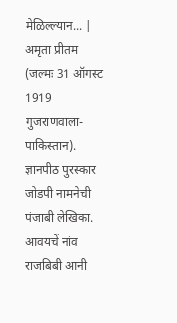मेळिल्ल्यान... |
अमृता प्रीतम (जल्मः 31 ऑगस्ट 1919 गुजराणवाला-पाकिस्तान). ज्ञानपीठ पुरस्कार जोडपी नामनेची पंजाबी लेखिका. आवयचें नांव राजबिबी आनी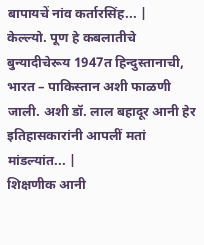बापायचें नांव कर्तारसिंह... |
केल्ल्यो. पूण हे कबलातीचे बुन्यादीचेरूय 1947त हिन्दुस्तानाची, भारत – पाकिस्तान अशी फाळणी जाली. अशी डॉ. लाल बहादूर आनी हेर इतिहासकारांनी आपलीं मतां मांडल्यांत... |
शिक्षणीक आनी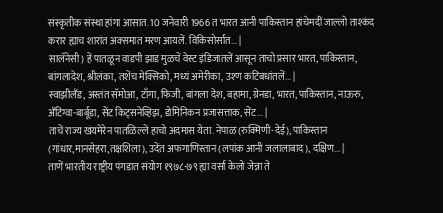संस्कृतीक संस्था हांगा आसात. 10 जनेवारी 1966 त भारत आनी पाकिस्तान हांचेमदीं जाल्लो ताश्कंद करार ह्याच शारांत अक्समात मरण आयलें. विकिसोर्सांत... |
सालॅनेसी) हें पातळून वाडपी झाड मुळचें वेस्ट इंडिजातलें आसून ताचो प्रसार भारत, पाकिस्तान, बांगलादेश, श्रीलंका, तशेंच मेक्सिको, मध्यं अमेरीका, उश्ण कटिबधांतलें... |
स्वाझीलँड, अस्तंत सॅमोआ, टाँगा, फिजी, बांगला देश, बहामा, ग्रेनडा, भारत, पाकिस्तान, नाऊरु, अँटिग्वा-बार्बूडा, सेंट किट्सनेव्हिझ, डोमिनिकन प्रजासत्ताक, सेंट... |
ताचें राज्य खंयमेरेन पातळिल्लें हाचो अदमास येता. नेपाळ (रुक्मिणी-देई), पाकिस्तान (गांधार,मानसेहरा,तक्षशिला), उदेंत अफगाणिस्तान (लपांक आनी जलालाबाद), दक्षिण... |
ताणें भारतीय राष्ट्रीय पंगडात संयोग १९७८-७९ ह्या वर्सा केलो जेन्ना ते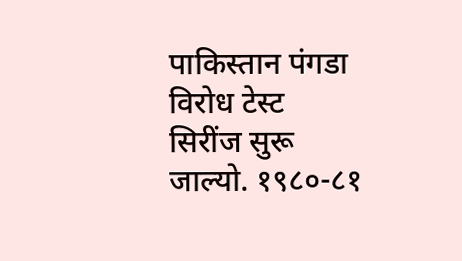पाकिस्तान पंगडा विरोध टेस्ट सिरींज सुरू जाल्यो. १९८०-८१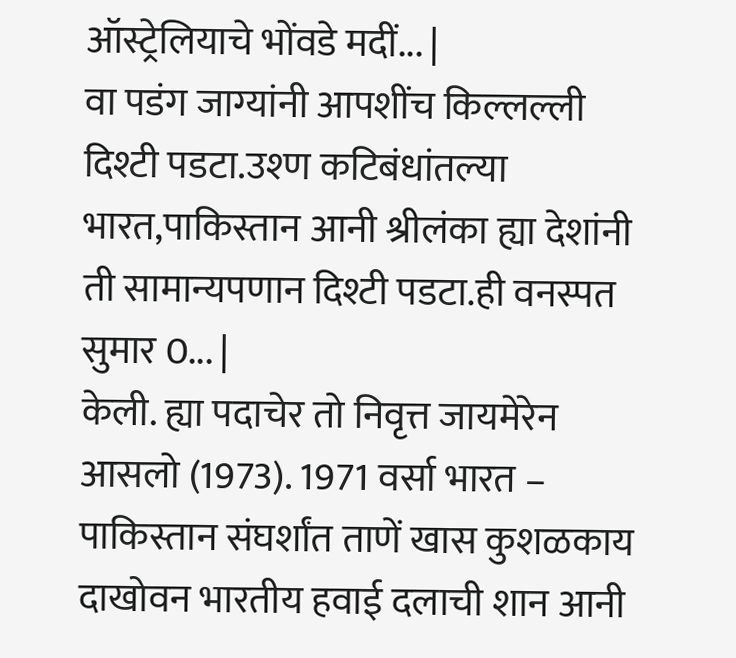ऑस्ट्रेलियाचे भोंवडे मदीं... |
वा पडंग जाग्यांनी आपशींच किल्लल्ली दिश्टी पडटा.उश्ण कटिबंधांतल्या भारत,पाकिस्तान आनी श्रीलंका ह्या देशांनी ती सामान्यपणान दिश्टी पडटा.ही वनस्पत सुमार 0... |
केली. ह्या पदाचेर तो निवृत्त जायमेरेन आसलो (1973). 1971 वर्सा भारत – पाकिस्तान संघर्शांत ताणें खास कुशळकाय दाखोवन भारतीय हवाई दलाची शान आनी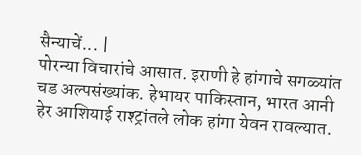सैन्याचें... |
पोरन्या विचारांचे आसात. इराणी हे हांगाचे सगळ्यांत चड अल्पसंख्यांक. हेभायर पाकिस्तान, भारत आनी हेर आशियाई राश्ट्रांतले लोक हांगा येवन रावल्यात.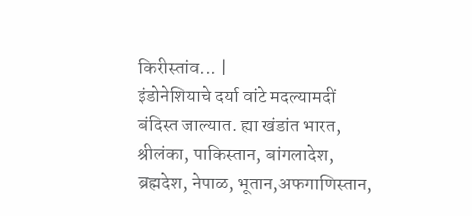किरीस्तांव... |
इंडोनेशियाचे दर्या वांटे मदल्यामदीं बंदिस्त जाल्यात. ह्या खंडांत भारत, श्रीलंका, पाकिस्तान, बांगलादेश, ब्रह्मदेश, नेपाळ, भूतान,अफगाणिस्तान,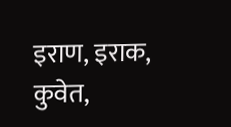इराण, इराक, कुवेत,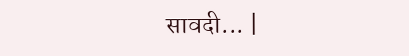सावदी... |